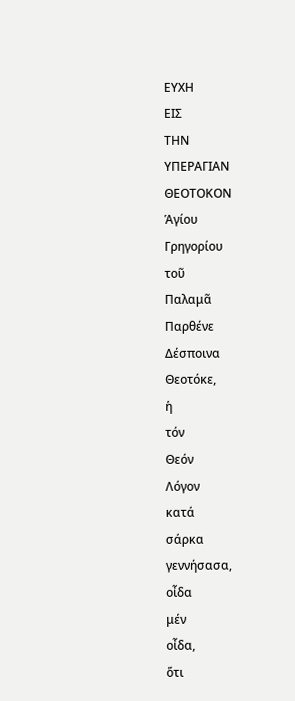ΕΥΧΗ
ΕΙΣ
ΤΗΝ
ΥΠΕΡΑΓΙΑΝ
ΘΕΟΤΟΚΟΝ
Ἁγίου
Γρηγορίου
τοῦ
Παλαμᾶ
Παρθένε
Δέσποινα
Θεοτόκε,
ἡ
τόν
Θεόν
Λόγον
κατά
σάρκα
γεννήσασα,
οἶδα
μέν
οἶδα,
ὅτι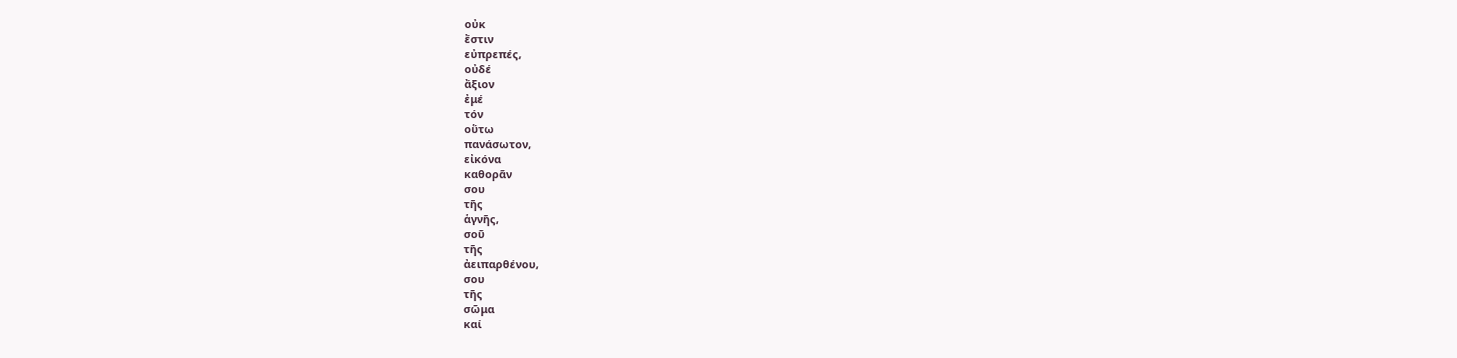οὐκ
ἔστιν
εὐπρεπές,
οὐδέ
ἄξιον
ἐμέ
τόν
οὕτω
πανάσωτον,
εἰκόνα
καθορᾶν
σου
τῆς
ἁγνῆς,
σοῦ
τῆς
ἀειπαρθένου,
σου
τῆς
σῶμα
καί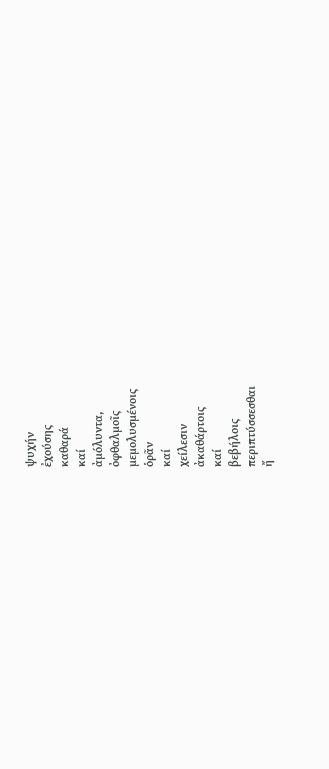ψυχήν
ἐχούσης
καθαρά
καί
ἀμόλυντα,
ὀφθαλμοῖς
μεμολυσμένοις
ὁρᾶν
καί
χείλεσιν
ἀκαθάρτοις
καί
βεβήλοις
περιπτύσσεσθαι
ἤ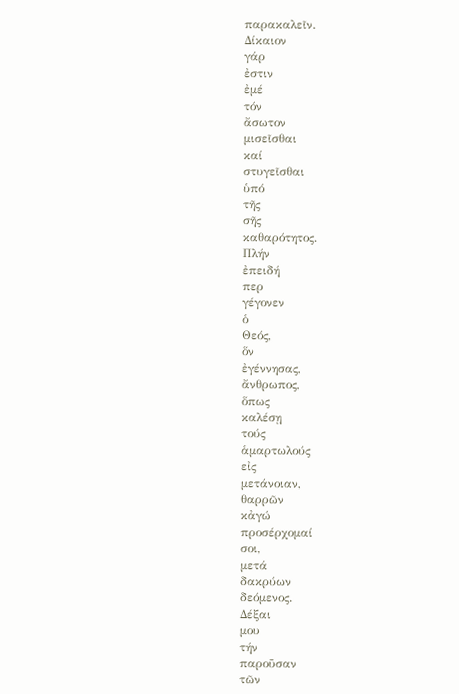παρακαλεῖν.
Δίκαιον
γάρ
ἐστιν
ἐμέ
τόν
ἄσωτον
μισεῖσθαι
καί
στυγεῖσθαι
ὑπό
τῆς
σῆς
καθαρότητος.
Πλήν
ἐπειδή
περ
γέγονεν
ὁ
Θεός,
ὅν
ἐγέννησας,
ἄνθρωπος,
ὅπως
καλέσῃ
τούς
ἁμαρτωλούς
εἰς
μετάνοιαν,
θαρρῶν
κἀγώ
προσέρχομαί
σοι,
μετά
δακρύων
δεόμενος.
Δέξαι
μου
τήν
παροῦσαν
τῶν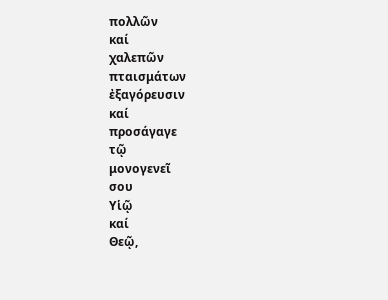πολλῶν
καί
χαλεπῶν
πταισμάτων
ἐξαγόρευσιν
καί
προσάγαγε
τῷ
μονογενεῖ
σου
Υἱῷ
καί
Θεῷ,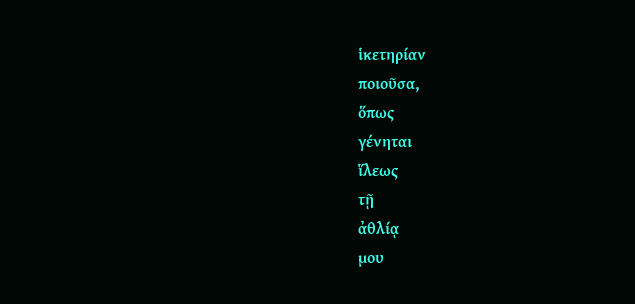ἱκετηρίαν
ποιοῦσα,
ὅπως
γένηται
ἵλεως
τῇ
ἀθλίᾳ
μου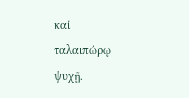καί
ταλαιπώρῳ
ψυχῇ.